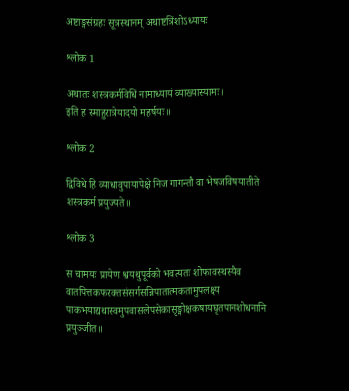अष्टाङ्गसंग्रहः सूत्रस्थानम् अथाष्टत्रिंशोऽध्यायः

श्लोक 1

अथातः शस्त्रकर्मविधिं नामाध्यायं व्याख्यास्यामः।
इति ह स्माहुरात्रेयादयो महर्षयः॥

श्लोक 2

द्विविधे हि व्याधावुपायापेक्षे निज गागन्तौ वा भेषजविषयातीते शस्त्रकर्म प्रयुज्यते॥

श्लोक 3

स चामयः प्रायेण श्वयथुपूर्वको भवत्यतः शोफावस्थस्यैव वातपित्तकफरक्तसंसर्गसन्निपातात्मकतामुपलक्ष्य पाकभयाद्यथास्वमुपवासलेपसेकासृङ्मोक्षकषायघृतपानशोधनानि प्रयुञ्जीत॥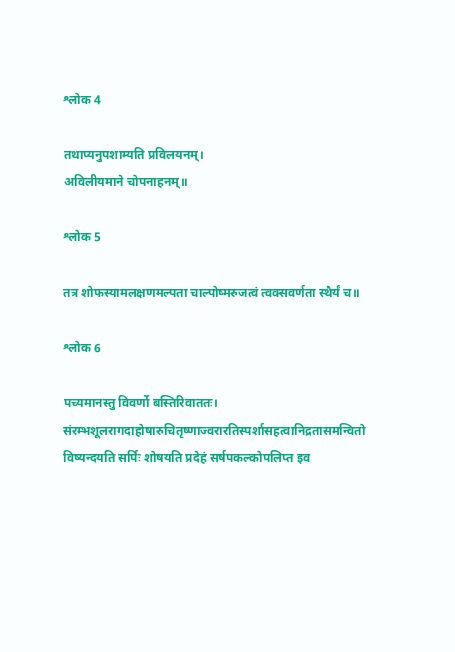श्लोक 4

तथाप्यनुपशाम्यति प्रविलयनम्।
अविलीयमाने चोपनाहनम्॥

श्लोक 5

तत्र शोफस्यामलक्षणमल्पता चाल्पोष्मरुजत्वं त्वक्सवर्णता स्थैर्यं च॥

श्लोक 6

पच्यमानस्तु विवर्णो बस्तिरिवाततः।
संरम्भशूलरागदाहोषारुचितृष्णाज्वरारतिस्पर्शासहत्वानिद्रतासमन्वितो विष्यन्दयति सर्पिः शोषयति प्रदेहं सर्षपकल्कोपलिप्त इव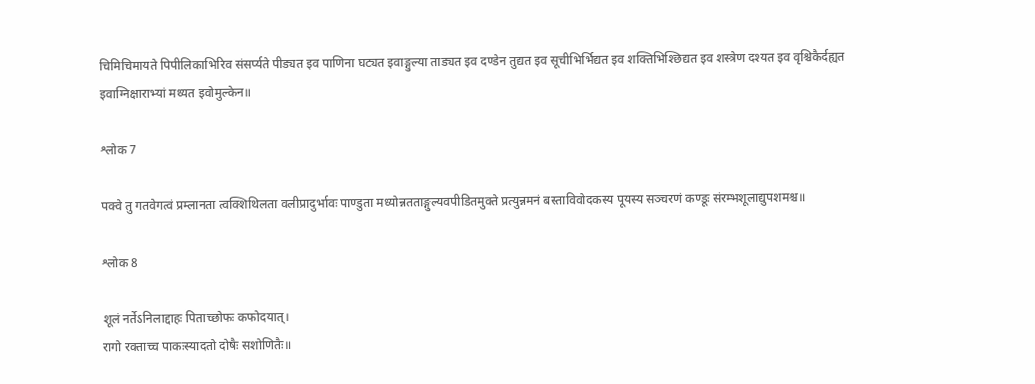चिमिचिमायते पिपीलिकाभिरिव संसर्प्यते पीड्यत इव पाणिना घट्यत इवाङ्गुल्या ताड्यत इव दण्डेन तुद्यत इव सूचीभिर्भिद्यत इव शक्तिभिश्छिद्यत इव शस्त्रेण दश्यत इव वृश्चिकैर्दह्यत इवाग्निक्षाराभ्यां मथ्यत इवोमुल्केन॥

श्लोक 7

पक्वे तु गतवेगत्वं प्रम्लानता त्वक्शिथिलता वलीप्रादुर्भावः पाण्डुता मध्योन्नतताङ्गुल्यवपीडितमुक्ते प्रत्युन्नमनं बस्ताविवोदकस्य पूयस्य सञ्चरणं कण्डूः संरम्भशूलाद्युपशमश्च॥

श्लोक 8

शूलं नर्तेऽनिलाद्दाहः पिताच्छोफः कफोदयात्।
रागो रक्ताच्च पाकःस्यादतो दोषैः सशोणितैः॥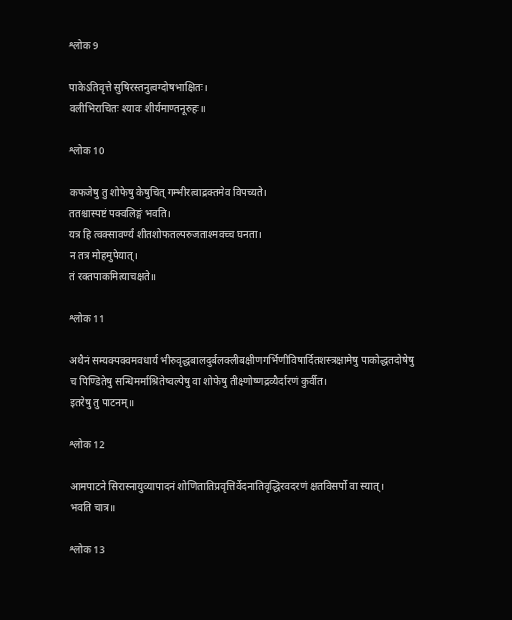श्लोक 9

पाकेऽतिवृत्ते सुषिरस्तनुत्वग्दोषभाक्षितः।
वलीभिराचितः श्यावः शीर्यमाण्तनूरुहः॥

श्लोक 10

कफजेषु तु शोफेषु केषुचित् गम्भीरत्वाद्रक्तमेव विपच्यते।
ततश्चास्पष्टं पक्वलिङ्गं भवति।
यत्र हि त्वक्सावर्ण्यं शीतशोफतल्परुजताश्मवच्च घनता।
न तत्र मोहमुपेयात्।
तं रक्तपाकमित्याचक्षते॥

श्लोक 11

अथैनं सम्यक्पक्वमवधार्य भीरुवृद्धबालदुर्बलक्लीबक्षीणगर्भिणीविषार्दितशस्त्रक्षामेषु पाकोद्धतदोषेषु च पिण्डितेषु सन्धिमर्माश्रितेष्वल्पेषु वा शोफेषु तीक्ष्णोष्णद्रव्यैर्दारणं कुर्वीत।
इतरेषु तु पाटनम्॥

श्लोक 12

आमपाटने सिरास्नायुव्यापादनं शोणितातिप्रवृत्तिर्वेदनातिवृद्धिरवदरणं क्षतविसर्पो वा स्यात्।
भवति चात्र॥

श्लोक 13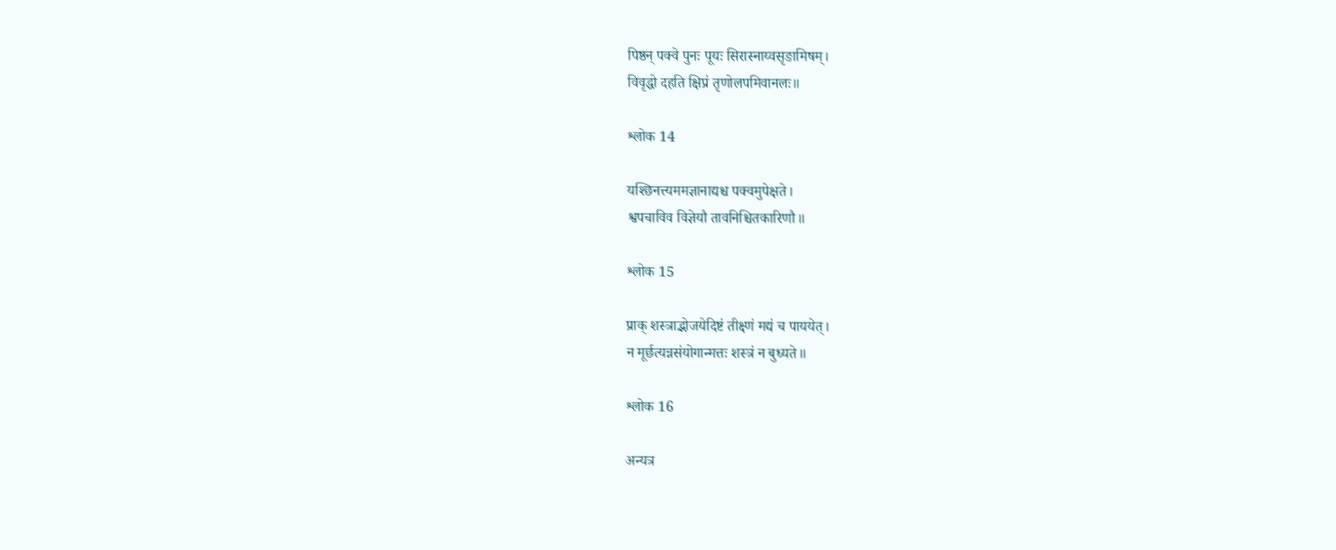पिष्ठन् पक्वे पुनः पूयः सिरास्नाय्वसृङामिषम्।
विवृद्धो दहति क्षिप्रं तृणोलपमिवानलः॥

श्लोक 14

यश्छिनत्त्यममज्ञानाद्यश्च पक्वमुपेक्षते।
श्वपचाविव विज्ञेयौ तावनिश्चितकारिणौ॥

श्लोक 15

प्राक् शस्त्राद्भोजयेदिष्टं तीक्ष्णं मद्यं च पाययेत्।
न मूर्छत्यन्नसंयोगान्मत्तः शस्त्रं न बुध्यते॥

श्लोक 16

अन्यत्र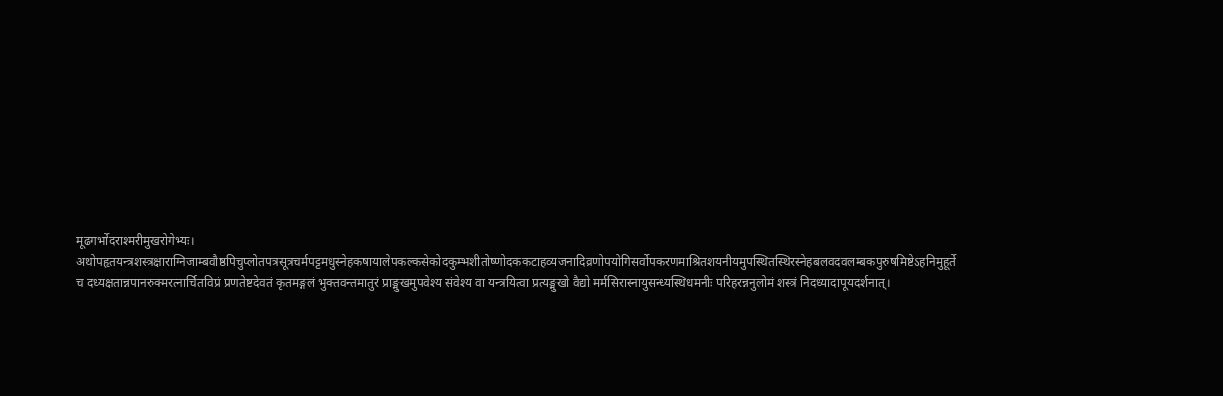मूढगर्भोदराश्मरीमुखरोगेभ्यः।
अथोपहृतयन्त्रशस्त्रक्षाराग्निजाम्बवौष्ठपिचुप्लोतपत्रसूत्रचर्मपट्टमधुस्नेहकषायालेपकल्कसेकोदकुम्भशीतोष्णोदककटाहव्यजनादिव्रणोपयोगिसर्वोपकरणमाश्रितशयनीयमुपस्थितस्थिरस्नेहबलवदवलम्बकपुरुषमिष्टेऽहनिमुहूर्ते च दध्यक्षतान्नपानरुक्मरत्नार्चितविप्रं प्रणतेष्टदेवतं कृतमङ्गलं भुक्तवन्तमातुरं प्राङ्मुखमुपवेश्य संवेश्य वा यन्त्रयित्वा प्रत्यङ्मुखो वैद्यो मर्मसिरास्नायुसन्ध्यस्थिधमनीः परिहरन्ननुलोमं शस्त्रं निदध्यादापूयदर्शनात्।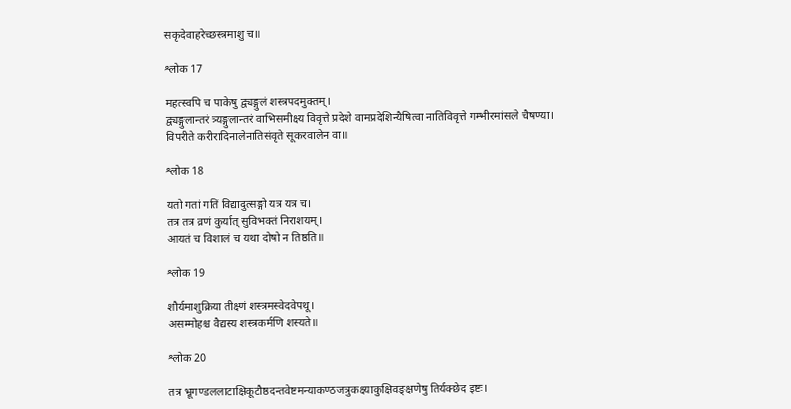सकृदेवाहरेच्छस्त्रमाशु च॥

श्लोक 17

महत्स्वपि च पाकेषु द्व्यङ्गुलं शस्त्रपदमुक्तम्।
द्व्यङ्गुलान्तरं त्र्यङ्गुलान्तरं वाभिसमीक्ष्य विवृत्ते प्रदेशे वामप्रदेशिन्यैषित्वा नातिविवृत्ते गम्भीरमांसले चैषण्या।
विपरीते करीरादिनालेनातिसंवृते सूकरवालेन वा॥

श्लोक 18

यतो गतां गतिं विद्यादुत्सङ्गो यत्र यत्र च।
तत्र तत्र व्रणं कुर्यात् सुविभक्तं निराशयम्।
आयतं च विशालं च यथा दोषो न तिष्ठति॥

श्लोक 19

शौर्यमाशुक्रिया तीक्ष्णं शस्त्रमस्वेदवेपथू।
असम्मोहश्च वैद्यस्य शस्त्रकर्मणि शस्यते॥

श्लोक 20

तत्र भ्रूगण्डललाटाक्षिकूटौष्ठदन्तवेष्टमन्याकण्ठजत्रुकक्ष्याकुक्षिवङ्क्षणेषु तिर्यक्छेद इष्टः।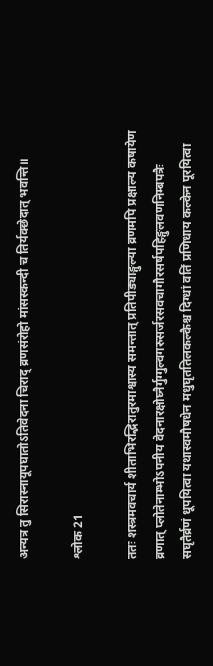अन्यत्र तु सिरास्नायूपघातोऽतिवेदना चिराद् व्रणसंरोहो मांसस्कन्दी च तिर्यक्छेदात् भवन्ति॥

श्लोक 21

ततः शस्त्रमवचार्य शीताभिरद्भिरातुरमाश्वास्य समन्तात् प्रतिपीड्याङ्गुल्या व्रणमपि प्रक्षाल्य कषायेण व्रणात् प्लोतेनाम्भोऽपनीय वेदनारक्षोघ्नैर्गुग्गुल्वगरुसर्जरसवचागौरसर्षपहिङ्गुलवणनिम्बपत्रैः सघृतैर्व्रणं धूपयित्वा यथास्वमौषधेन मधुघृततिलकल्कैश्च दिग्धां वतिं प्रणिधाय कल्केन पूरयित्वा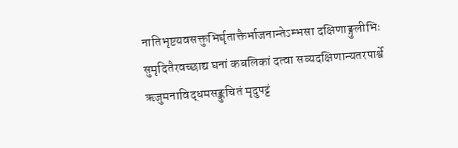नातिभृष्टयवसक्तुभिर्घृताक्तैर्भाजनान्तेऽम्भसा दक्षिणाङ्गुलीभिः सुमृदितैरवच्छाद्य घनां कबलिकां दत्वा सव्यदक्षिणान्यतरपार्श्वे ऋजुमनाविद्धमसङ्कुचितं मृदुपट्टं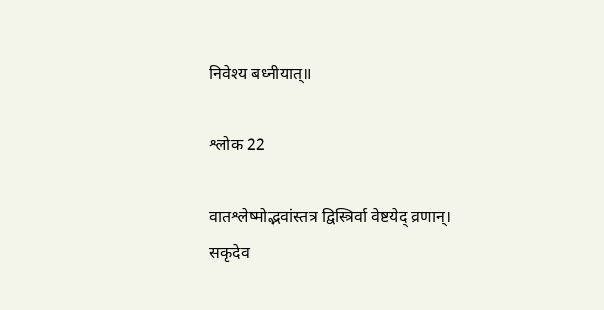निवेश्य बध्नीयात्॥

श्लोक 22

वातश्लेष्मोद्भवांस्तत्र द्विस्त्रिर्वा वेष्टयेद् व्रणान्।
सकृदेव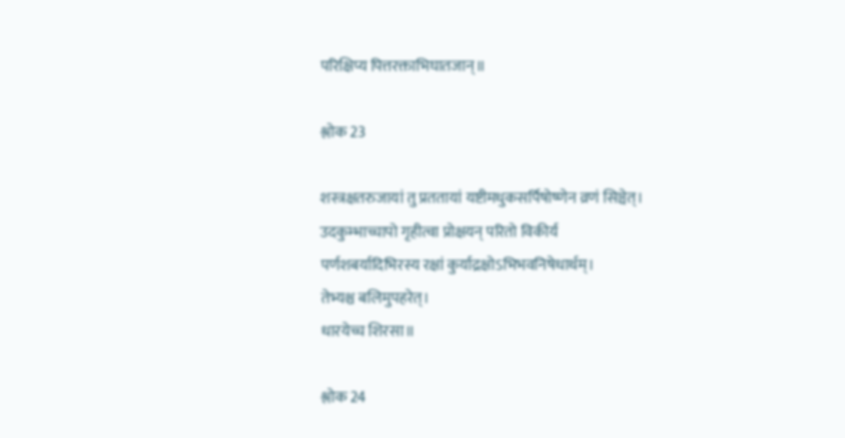परिक्षिप्य पित्तरक्ताभिघातजान्॥

श्लोक 23

शस्त्रक्षतरुजायां तु प्रततायां यष्टीमधुकसर्पिषोष्णेन व्रणं सिञ्चेत्।
उदकुम्भाच्चापो गृहीत्वा प्रोक्षयन् परितो विकीर्य पर्णशबर्यादिभिरस्य रक्षां कुर्याद्रक्षोऽभिभवनिषेधार्थम्।
तेभ्यश्च बलिमुपहरेत्।
धारयेच्च शिरसा॥

श्लोक 24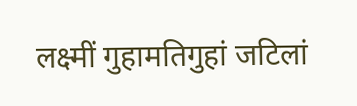लक्ष्मीं गुहामतिगुहां जटिलां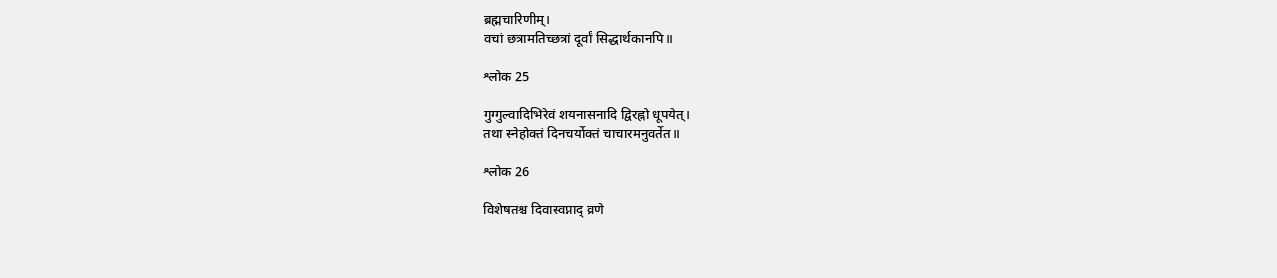ब्रह्मचारिणीम्।
वचां छत्रामतिच्छत्रां दूर्वां सिद्धार्थकानपि॥

श्लोक 25

गुग्गुल्वादिभिरेवं शयनासनादि द्विरह्नो धूपयेत्।
तथा स्नेहोक्तं दिनचर्योक्तं चाचारमनुवर्तेत॥

श्लोक 26

विशेषतश्च दिवास्वप्नाद् व्रणे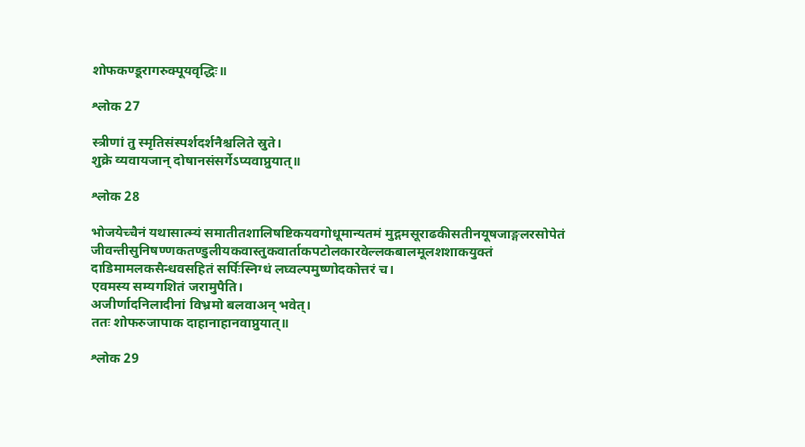शोफकण्डूरागरुक्पूयवृद्धिः॥

श्लोक 27

स्त्रीणां तु स्मृतिसंस्पर्शदर्शनैश्चलिते स्रुते।
शुक्रे व्यवायजान् दोषानसंसर्गेऽप्यवाप्नुयात्॥

श्लोक 28

भोजयेच्चैनं यथासात्म्यं समातीतशालिषष्टिकयवगोधूमान्यतमं मुद्गमसूराढकीसतीनयूषजाङ्गलरसोपेतं जीवन्तीसुनिषण्णकतण्डुलीयकवास्तुकवार्ताकपटोलकारवेल्लकबालमूलशशाकयुक्तं दाडिमामलकसैन्धवसहितं सर्पिःस्निग्धं लघ्वल्पमुष्णोदकोत्तरं च।
एवमस्य सम्यगशितं जरामुपैति।
अजीर्णादनिलादीनां विभ्रमो बलवाअन् भवेत्।
ततः शोफरुजापाक दाहानाहानवाप्नुयात्॥

श्लोक 29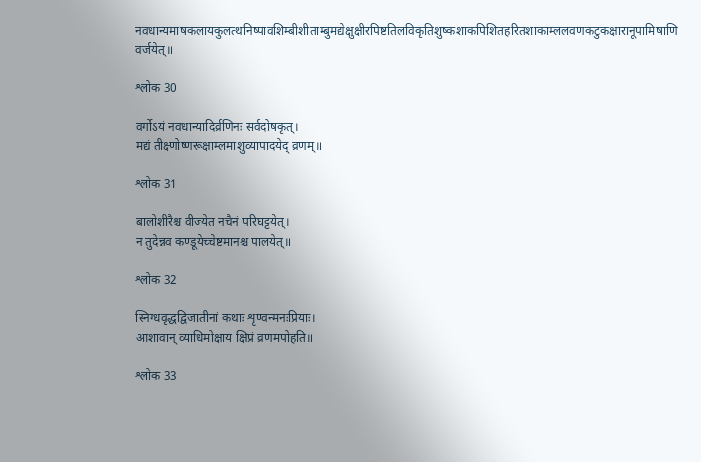नवधान्यमाषकलायकुलत्थनिष्पावशिम्बीशीताम्बुमद्येक्षुक्षीरपिष्टतिलविकृतिशुष्कशाकपिशितहरितशाकाम्ललवणकटुकक्षारानूपामिषाणि वर्जयेत्॥

श्लोक 30

वर्गोऽयं नवधान्यादिर्व्रणिनः सर्वदोषकृत्।
मद्यं तीक्ष्णोष्णरूक्षाम्लमाशुव्यापादयेद् व्रणम्॥

श्लोक 31

बालोशीरैश्च वीज्येत नचैनं परिघट्टयेत्।
न तुदेन्नव कण्डूयेच्चेष्टमानश्च पालयेत्॥

श्लोक 32

स्निग्धवृद्धद्विजातीनां कथाः शृण्वन्मनःप्रियाः।
आशावान् व्याधिमोक्षाय क्षिप्रं व्रणमपोहति॥

श्लोक 33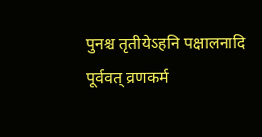पुनश्च तृतीयेऽहनि पक्षालनादि पूर्ववत् व्रणकर्म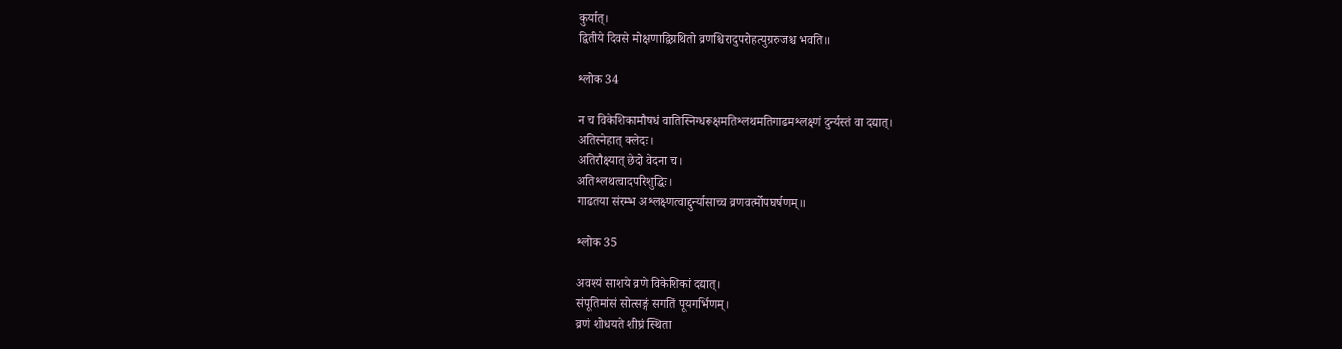कुर्यात्।
द्वितीये दिवसे मोक्षणाद्विग्रथितो व्रणश्चिरादुपरोहत्युग्ररुजश्च भवति॥

श्लोक 34

न च विकेशिकामौषधं वातिस्निग्धरूक्षमतिश्लथमतिगाढमश्लक्ष्णं दुर्न्यस्तं वा दद्यात्।
अतिस्नेहात् क्लेदः।
अतिरौक्ष्यात् छेदो वेदना च।
अतिश्लथत्वादपरिशुद्धिः।
गाढतया संरम्भ अश्लक्ष्णत्वाद्दुर्न्यासाच्च व्रणवर्त्मोपघर्षणम्॥

श्लोक 35

अवश्यं साशये व्रणे विकेशिकां दद्यात्।
संपूतिमांसं सोत्सङ्गं सगतिं पूयगर्भिणम्।
व्रणं शोधयते शीघ्रं स्थिता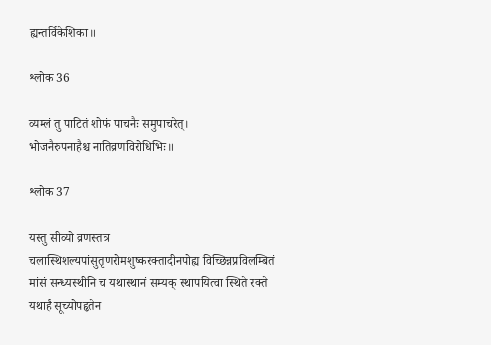ह्यन्तर्विकेशिका॥

श्लोक 36

व्यम्लं तु पाटितं शोफं पाचनैः समुपाचरेत्।
भोजनैरुपनाहैश्च नातिव्रणविरोधिभिः॥

श्लोक 37

यस्तु सीव्यो व्रणस्तत्र चलास्थिशल्यपांसुतृणरोमशुष्करक्तादीनपोह्य विच्छिन्नप्रविलम्बितं मांसं सन्ध्यस्थीनि च यथास्थानं सम्यक् स्थापयित्वा स्थिते रक्ते यथार्हं सूच्योपहृतेन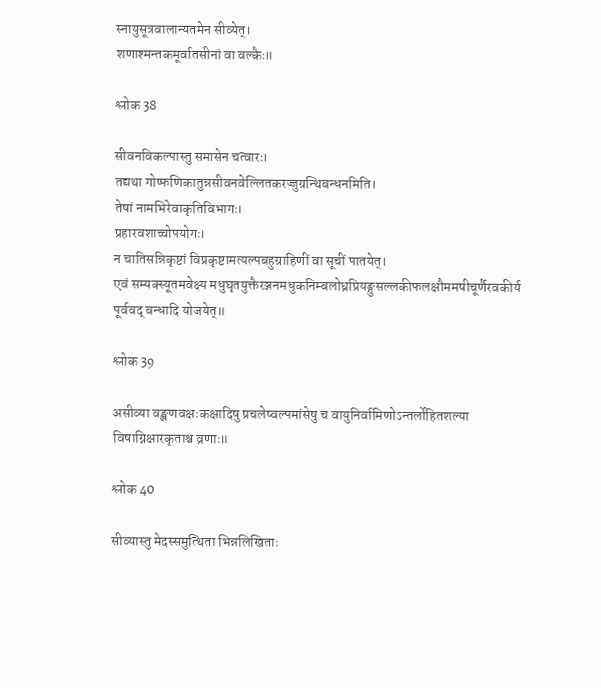स्नायुसूत्रवालान्यतमेन सीव्येत्।
शणाश्मन्तकमूर्वातसीनां वा वल्कैः॥

श्लोक 38

सीवनविकल्पास्तु समासेन चत्वारः।
तद्यथा गोष्फणिकातुन्नसीवनवेल्लितकरज्जुग्रन्थिबन्धनमिति।
तेषां नामभिरेवाकृतिविभागः।
प्रहारवशाच्चोपयोगः।
न चातिसन्निकृष्टां विप्रकृष्टामत्यल्पबहुग्राहिणीं वा सूचीं पातयेत्।
एवं सम्यक्स्यूतमवेक्ष्य मधुघृतयुक्तैरञ्जनमधुकनिम्बलोध्रप्रियङ्गुसल्लकीफलक्षौममषीचूर्णैरवकीर्य पूर्ववद् बन्धादि योजयेत्॥

श्लोक 39

असीव्या वङ्क्षणवक्षःकक्षादिषु प्रचलेष्वल्पमांसेषु च वायुनिर्वामिणोऽन्तर्लोहितशल्या विषाग्निक्षारकृताश्च व्रणाः॥

श्लोक 40

सीव्यास्तु मेदस्समुत्थिता भिन्नलिखिताः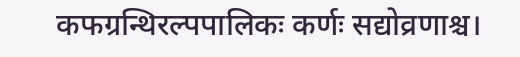कफग्रन्थिरल्पपालिकः कर्णः सद्योव्रणाश्च।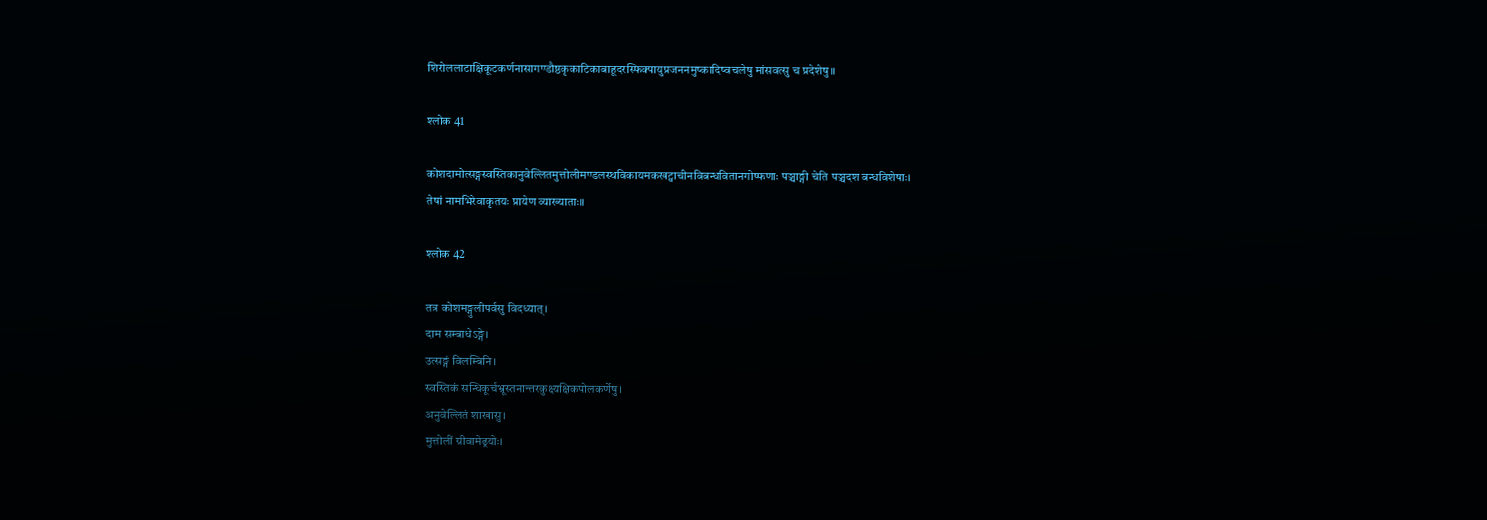शिरोललाटाक्षिकूटकर्णनासागण्डौष्ठकृकाटिकाबाहूदरस्फिक्पायुप्रजननमुष्कादिष्वचलेषु मांसवत्सु च प्रदेशेषु॥

श्लोक 41

कोशदामोत्सङ्गस्वस्तिकानुवेल्लितमुत्तोलीमण्डलस्थविकायमकखट्वाचीनविबन्धवितानगोष्फणाः पञ्चाङ्गी चेति पञ्चदश बन्धविशेषाः।
तेषां नामभिरेवाकृतयः प्रायेण व्याख्याताः॥

श्लोक 42

तत्र कोशमङ्गुलीपर्वसु विदध्यात्।
दाम सम्बाधेऽङ्गे।
उत्सङ्गं विलम्बिनि।
स्वस्तिकं सन्धिकूर्चभ्रूस्तनान्तरकुक्ष्यक्षिकपोलकर्णेषु।
अनुवेल्लितं शाखासु।
मुत्तोलीं ग्रीवामेढ्रयोः।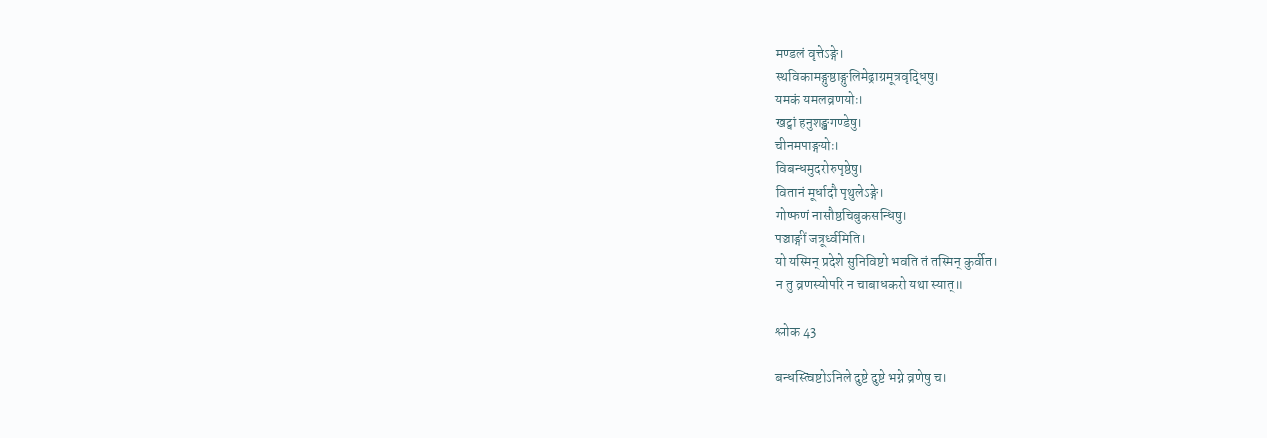मण्डलं वृत्तेऽङ्गे।
स्थविकामङ्गुष्ठाङ्गुलिमेढ्राग्रमूत्रवृद्धिषु।
यमकं यमलव्रणयोः।
खट्वां हनुशङ्खगण्डेषु।
चीनमपाङ्गयोः।
विबन्धमुदरोरुपृष्ठेषु।
वितानं मूर्धादौ पृथुलेऽङ्गे।
गोष्फणं नासौष्ठचिबुकसन्धिषु।
पञ्चाङ्गीं जत्रूर्ध्वमिति।
यो यस्मिन् प्रदेशे सुनिविष्टो भवति तं तस्मिन् कुर्वीत।
न तु व्रणस्योपरि न चाबाधकरो यथा स्यात्॥

श्लोक 43

बन्धस्त्विष्टोऽनिले दुष्टे दुष्टे भग्ने व्रणेषु च।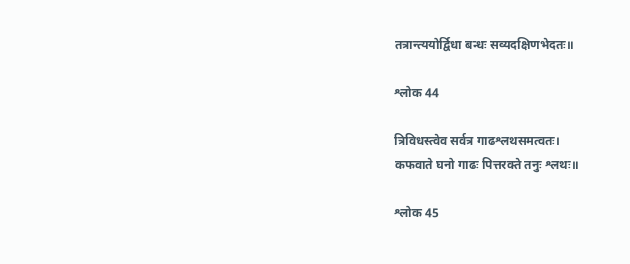तत्रान्त्ययोर्द्विधा बन्धः सव्यदक्षिणभेदतः॥

श्लोक 44

त्रिविधस्त्वेव सर्वत्र गाढश्लथसमत्वतः।
कफवाते घनो गाढः पित्तरक्ते तनुः श्लथः॥

श्लोक 45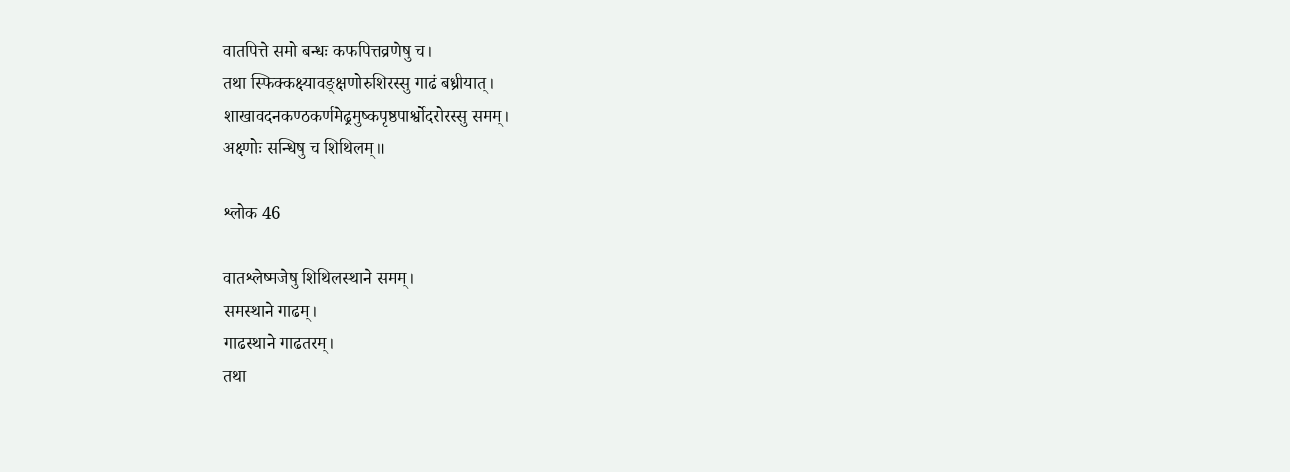वातपित्ते समो बन्धः कफपित्तव्रणेषु च।
तथा स्फिक्कक्ष्यावङ्क्षणोरुशिरस्सु गाढं बध्रीयात्।
शाखावदनकण्ठकर्णमेढ्रमुष्कपृष्ठपार्श्वोदरोरस्सु समम्।
अक्ष्णोः सन्धिषु च शिथिलम्॥

श्लोक 46

वातश्लेष्मजेषु शिथिलस्थाने समम्।
समस्थाने गाढम्।
गाढस्थाने गाढतरम्।
तथा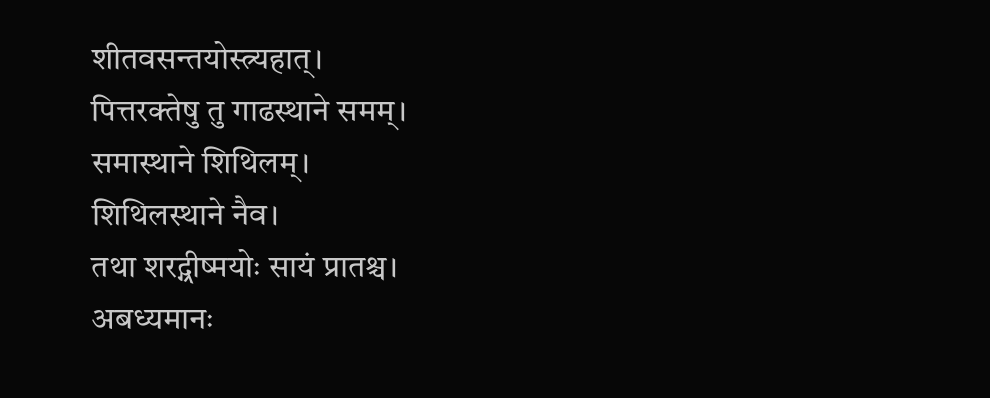शीतवसन्तयोस्त्र्यहात्।
पित्तरक्तेषु तु गाढस्थाने समम्।
समास्थाने शिथिलम्।
शिथिलस्थाने नैव।
तथा शरद्ग्रीष्मयोः सायं प्रातश्च।
अबध्यमानः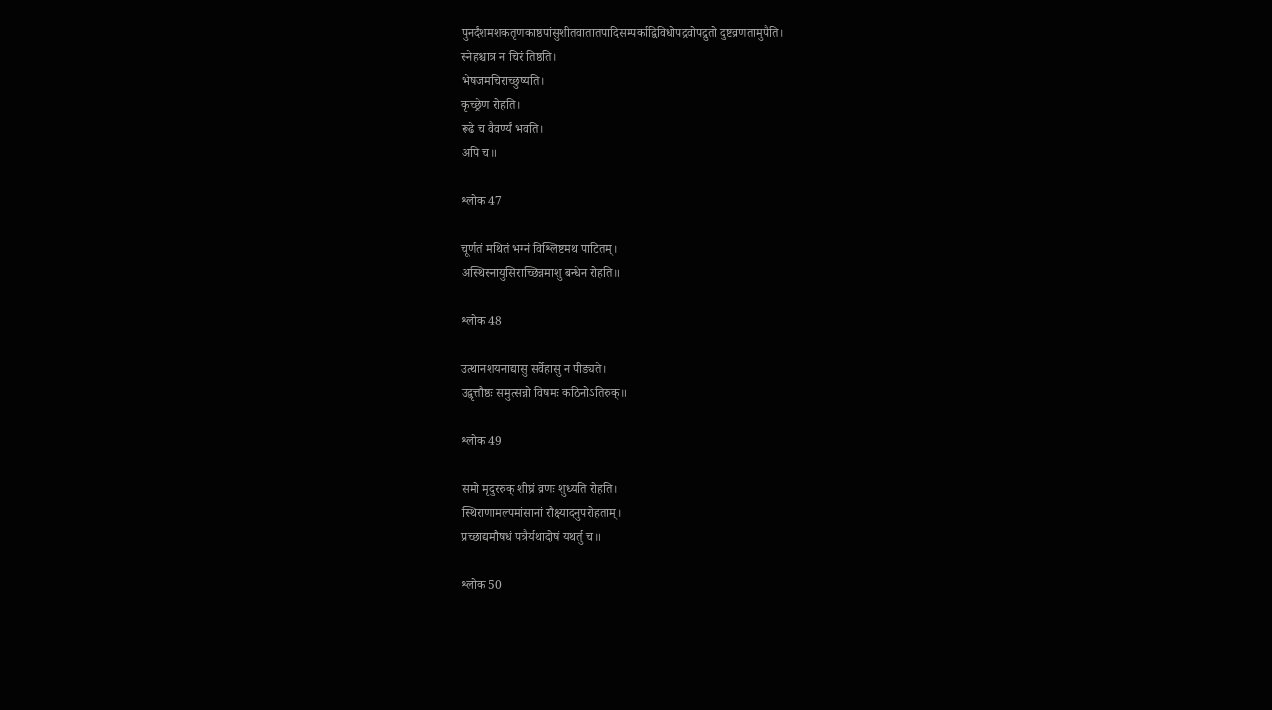पुनर्दंशमशकतृणकाष्ठपांसुशीतवातातपादिसम्पर्काद्विविधोपद्रवोपद्रुतो दुष्टव्रणतामुपैति।
स्नेहश्चात्र न चिरं तिष्ठति।
भेषजमचिराच्छुष्यति।
कृच्छ्रेण रोहति।
रूढे च वैवर्ण्यं भवति।
अपि च॥

श्लोक 47

चूर्णतं मथितं भग्नं विश्लिष्टमथ पाटितम्।
अस्थिस्नायुसिराच्छिन्नमाशु बन्धेन रोहति॥

श्लोक 48

उत्थानशयनाद्यासु सर्वेहासु न पीड्यते।
उद्वृत्तौष्ठः समुत्सन्नो विषमः कठिनोऽतिरुक्॥

श्लोक 49

समो मृदुररुक् शीघ्रं व्रणः शुध्यति रोहति।
स्थिराणामल्पमांसानां रौक्ष्यादनुपरोहताम्।
प्रच्छाद्यमौषधं पत्रैर्यथादोषं यथर्तु च॥

श्लोक 50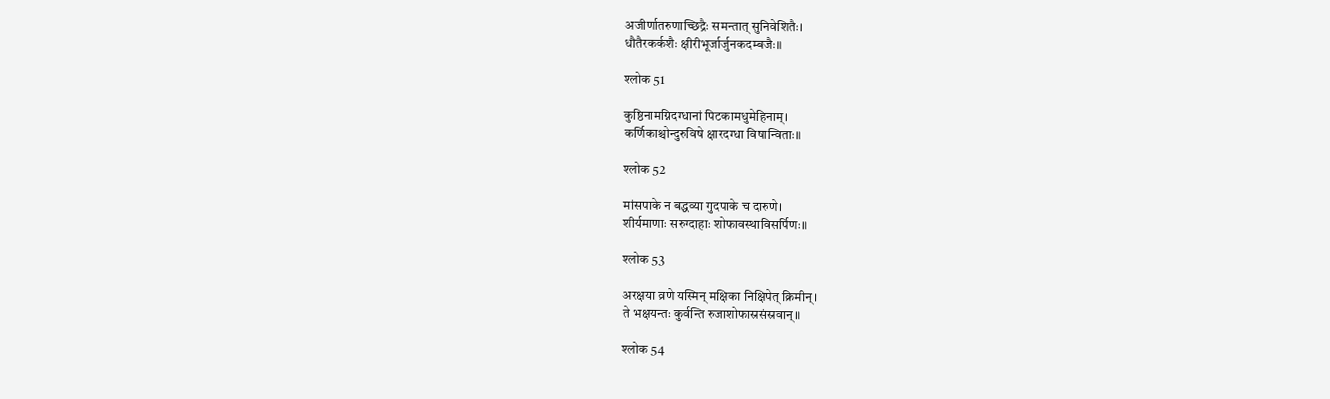अजीर्णातरुणाच्छिद्रैः समन्तात् सुनिवेशितैः।
धौतैरकर्कशैः क्षीरीभूर्जार्जुनकदम्बजैः॥

श्लोक 51

कुष्ठिनामग्निदग्धानां पिटकामधुमेहिनाम्।
कर्णिकाश्चोन्दुरुविषे क्षारदग्धा विषान्विताः॥

श्लोक 52

मांसपाके न बद्धव्या गुदपाके च दारुणे।
शीर्यमाणाः सरुग्दाहाः शोफावस्थाविसर्पिणः॥

श्लोक 53

अरक्षया व्रणे यस्मिन् मक्षिका निक्षिपेत् क्रिमीन्।
ते भक्षयन्तः कुर्वन्ति रुजाशोफास्रसंस्रवान्॥

श्लोक 54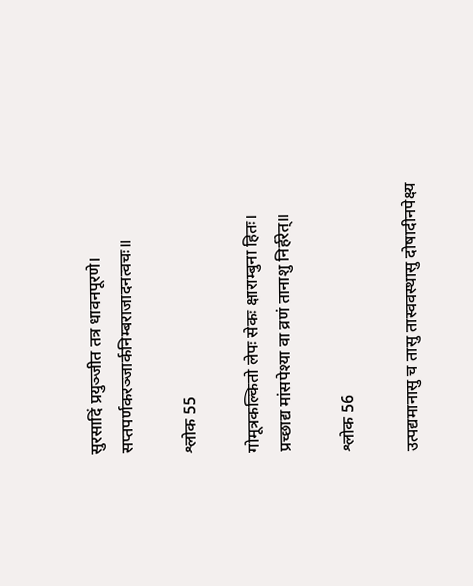सुरसादिं प्रयुञ्जीत तत्र धावनपूरणे।
सप्तपर्णकरञ्जार्कनिम्बराजादनत्वचः॥

श्लोक 55

गोमूत्रकल्कितो लेपः सेकः क्षाराम्बुना हितः।
प्रच्छाद्य मांसपेश्या वा व्रणं तानाशु निर्हरेत्॥

श्लोक 56

उत्पद्यमानासु च तासु तास्ववस्थासु दोषादीनपेक्ष्य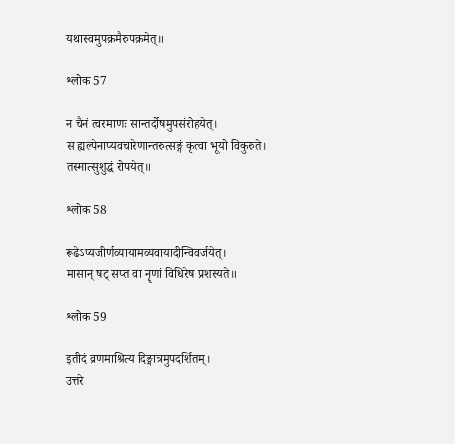यथास्वमुपक्रमैरुपक्रमेत्॥

श्लोक 57

न चैनं त्वरमाणः सान्तर्दोषमुपसंरोहयेत्।
स ह्यल्पेनाप्यवचारेणान्तरुत्सङ्गं कृत्वा भूयो विकुरुते।
तस्मात्सुशुद्धं रोपयेत्॥

श्लोक 58

रूढेऽप्यजीर्णव्यायामव्यवायादीन्विवर्जयेत्।
मासान् षट् सप्त वा नॄणां विधिरेष प्रशस्यते॥

श्लोक 59

इतीदं व्रणमाश्रित्य दिङ्मात्रमुपदर्शितम्।
उत्तरे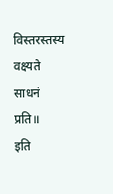विस्तरस्तस्य वक्ष्यते साधनं प्रति॥
इति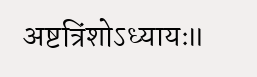अष्टत्रिंशोऽध्यायः॥